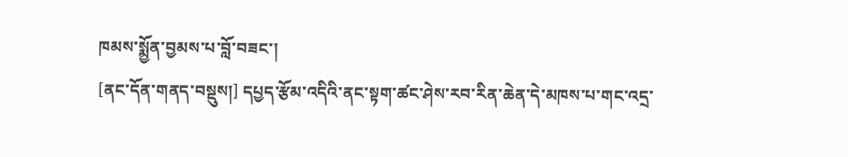ཁམས་སྨྱོན་བྱམས་པ་བློ་བཟང་།
[ནང་དོན་གནད་བསྡུས།] དཔྱད་རྩོམ་འདིའི་ནང་སྟག་ཚང་ཤེས་རབ་རིན་ཆེན་དེ་མཁས་པ་གང་འདྲ་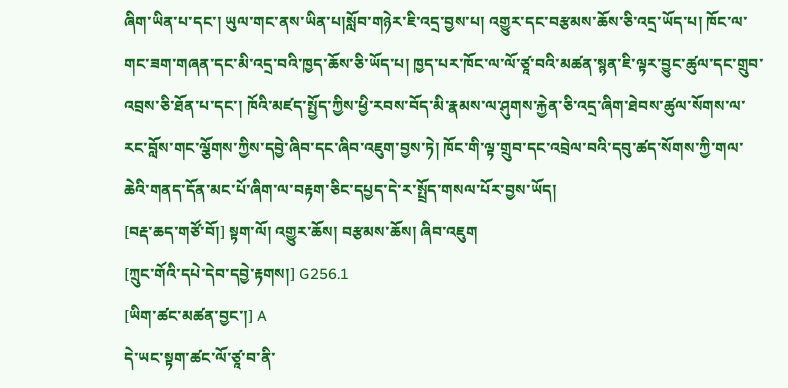ཞིག་ཡིན་པ་དང་། ཡུལ་གང་ནས་ཡིན་པ།སློབ་གཉེར་ཇི་འདྲ་བྱས་པ། འགྱུར་དང་བརྩམས་ཆོས་ཅི་འདྲ་ཡོད་པ། ཁོང་ལ་གང་ཟག་གཞན་དང་མི་འདྲ་བའི་ཁྱད་ཆོས་ཅི་ཡོད་པ། ཁྱད་པར་ཁོང་ལ་ལོ་ཙཱ་བའི་མཚན་སྙན་ཇི་ལྟར་བྱུང་ཚུལ་དང་གྲུབ་འབྲས་ཅི་ཐོན་པ་དང་། ཁོའི་མཛད་སྤྱོད་ཀྱིས་ཕྱི་རབས་བོད་མི་རྣམས་ལ་ཤུགས་རྐྱེན་ཅི་འདྲ་ཞིག་ཐེབས་ཚུལ་སོགས་ལ་རང་བློས་གང་ལྕོགས་ཀྱིས་དབྱེ་ཞིབ་དང་ཞིབ་འཇུག་བྱས་ཏེ། ཁོང་གི་ལྟ་གྲུབ་དང་འབྲེལ་བའི་དབུ་ཚད་སོགས་ཀྱི་གལ་ཆེའི་གནད་དོན་མང་པོ་ཞིག་ལ་བརྟག་ཅིང་དཔྱད་དེ་ར་སྤྲོད་གསལ་པོར་བྱས་ཡོད།
[བརྡ་ཆད་གཙོ་བོ།] སྟག་ལོ། འགྱུར་ཆོས། བརྩམས་ཆོས། ཞིབ་འཇུག
[ཀྲུང་གོའི་དཔེ་དེབ་དབྱེ་རྟགས།] G256.1
[ཡིག་ཚང་མཚན་བྱང་།] A
དེ་ཡང་སྟག་ཚང་ལོ་ཙཱ་བ་ནི་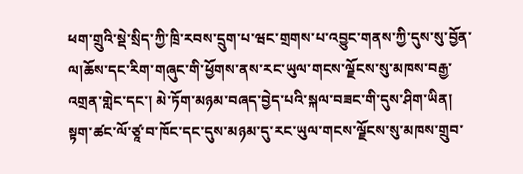ཕག་གྲུའི་སྡེ་སྲིད་ཀྱི་ཁྲི་རབས་དྲུག་པ་ཝང་གྲགས་པ་འབྱུང་གནས་ཀྱི་དུས་སུ་བྱོན་ལ།ཆོས་དང་རིག་གཞུང་གི་ཕྱོགས་ནས་རང་ཡུལ་གངས་ལྗོངས་སུ་མཁས་བརྒྱ་འགྲན་གླེང་དང་། མེ་ཏོག་མཉམ་བཞད་བྱེད་པའི་སྐལ་བཟང་གི་དུས་ཤིག་ཡིན། སྟག་ཚང་ལོ་ཙཱ་བ་ཁོང་དང་དུས་མཉམ་དུ་རང་ཡུལ་གངས་ལྗོངས་སུ་མཁས་གྲུབ་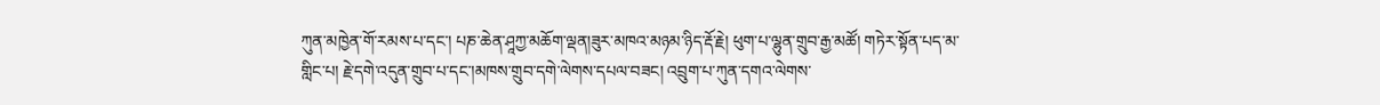ཀུན་མཁྱེན་གོ་རམས་པ་དང་། པཎ་ཆེན་ཤཱཀྱ་མཆོག་ལྡན།ཟུར་མཁའ་མཉམ་ཉིད་རྡོ་རྗེ། ཕུག་པ་ལྷུན་གྲུབ་རྒྱ་མཚོ། གཏེར་སྟོན་པད་མ་གླིང་པ། རྗེ་དགེ་འདུན་གྲུབ་པ་དང་།མཁས་གྲུབ་དགེ་ལེགས་དཔལ་བཟང། འབྲུག་པ་ཀུན་དགའ་ལེགས་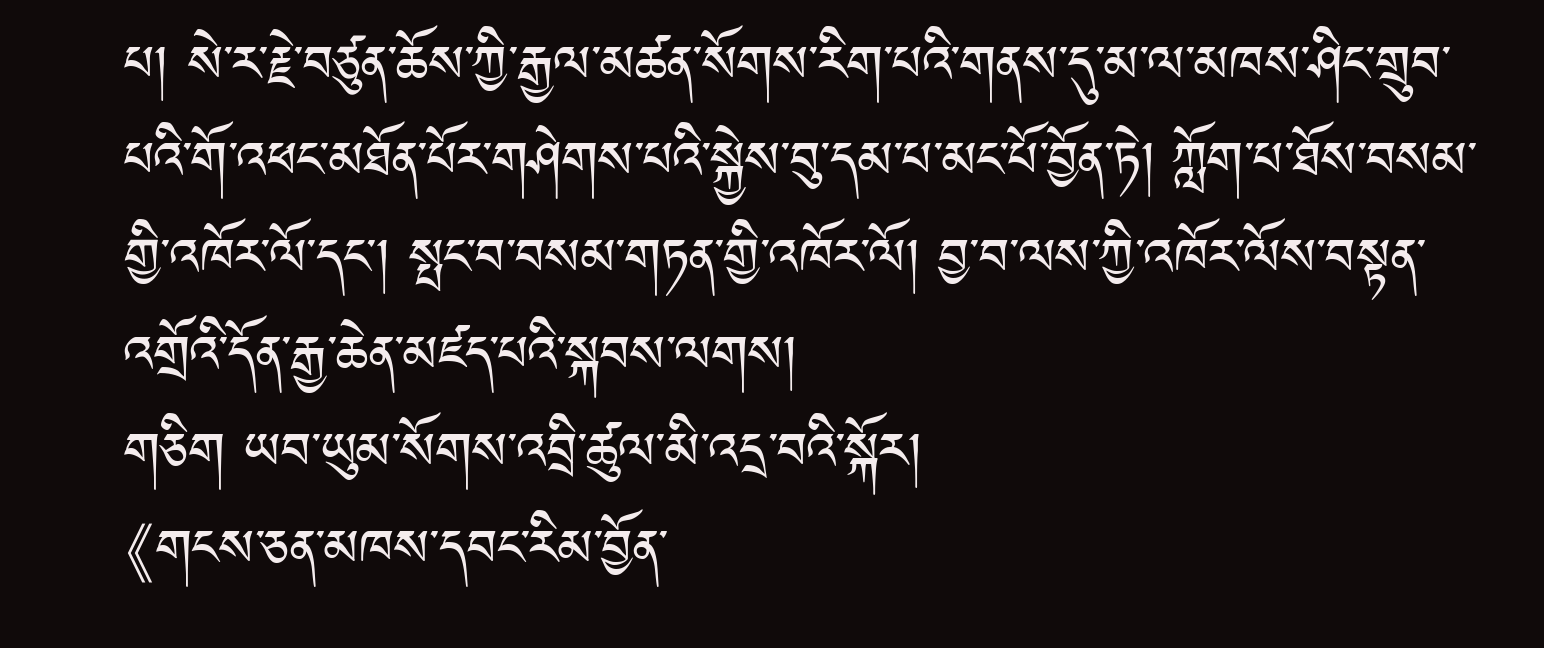པ། སེ་ར་རྗེ་བཙུན་ཆོས་ཀྱི་རྒྱལ་མཚན་སོགས་རིག་པའི་གནས་དུ་མ་ལ་མཁས་ཤིང་གྲུབ་པའི་གོ་འཕང་མཐོན་པོར་གཤེགས་པའི་སྐྱེས་བུ་དམ་པ་མང་པོ་བྱོན་ཏེ། ཀློག་པ་ཐོས་བསམ་གྱི་འཁོར་ལོ་དང་། སྤང་བ་བསམ་གཏན་གྱི་འཁོར་ལོ། བྱ་བ་ལས་ཀྱི་འཁོར་ལོས་བསྟན་འགྲོའི་དོན་རྒྱ་ཆེན་མཛད་པའི་སྐབས་ལགས།
གཅིག ཡབ་ཡུམ་སོགས་འབྲི་ཚུལ་མི་འདྲ་བའི་སྐོར།
《གངས་ཅན་མཁས་དབང་རིམ་བྱོན་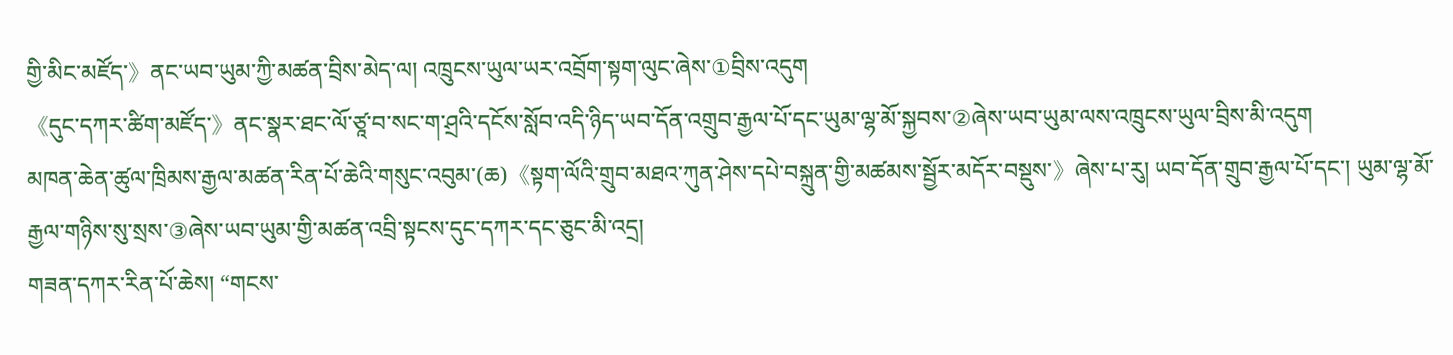གྱི་མིང་མཛོད་》ནང་ཡབ་ཡུམ་ཀྱི་མཚན་བྲིས་མེད་ལ། འཁྲུངས་ཡུལ་ཡར་འབྲོག་སྟག་ལུང་ཞེས་①བྲིས་འདུག
《དུང་དཀར་ཚིག་མཛོད་》ནང་སྣར་ཐང་ལོ་ཙཱ་བ་སང་ག་ཤྲའི་དངོས་སློབ་འདི་ཉིད་ཡབ་དོན་འགྲུབ་རྒྱལ་པོ་དང་ཡུམ་ལྷ་མོ་སྐྱབས་②ཞེས་ཡབ་ཡུམ་ལས་འཁྲུངས་ཡུལ་བྲིས་མི་འདུག
མཁན་ཆེན་ཚུལ་ཁྲིམས་རྒྱལ་མཚན་རིན་པོ་ཆེའི་གསུང་འབུམ་(ཆ)《སྟག་ལོའི་གྲུབ་མཐའ་ཀུན་ཤེས་དཔེ་བསྐྲུན་གྱི་མཚམས་སྦྱོར་མདོར་བསྡུས་》ཞེས་པ་རུ། ཡབ་དོན་གྲུབ་རྒྱལ་པོ་དང་། ཡུམ་ལྷ་མོ་རྒྱལ་གཉིས་སུ་སྲས་③ཞེས་ཡབ་ཡུམ་གྱི་མཚན་འབྲི་སྟངས་དུང་དཀར་དང་ཅུང་མི་འདྲ།
གཟན་དཀར་རིན་པོ་ཆེས། “གངས་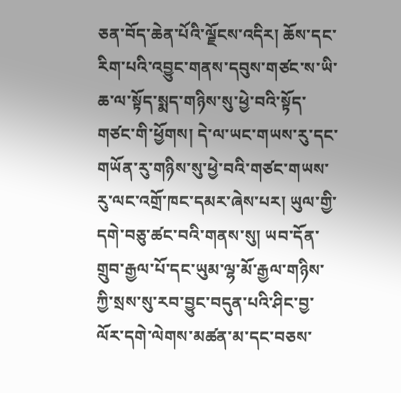ཅན་བོད་ཆེན་པོའི་ལྗོངས་འདིར། ཆོས་དང་རིག་པའི་འབྱུང་གནས་དབུས་གཙང་ས་ཡི་ཆ་ལ་སྟོད་སྨད་གཉིས་སུ་ཕྱེ་བའི་སྟོད་གཙང་གི་ཕྱོགས། དེ་ལ་ཡང་གཡས་རུ་དང་གཡོན་རུ་གཉིས་སུ་ཕྱེ་བའི་གཙང་གཡས་རུ་ལང་འགྲོ་ཁང་དམར་ཞེས་པར། ཡུལ་གྱི་དགེ་བཅུ་ཚང་བའི་གནས་སུ། ཡབ་དོན་གྲུབ་རྒྱལ་པོ་དང་ཡུམ་ལྷ་མོ་རྒྱལ་གཉིས་ཀྱི་སྲས་སུ་རབ་བྱུང་བདུན་པའི་ཤིང་བྱ་ལོར་དགེ་ལེགས་མཚན་མ་དང་བཅས་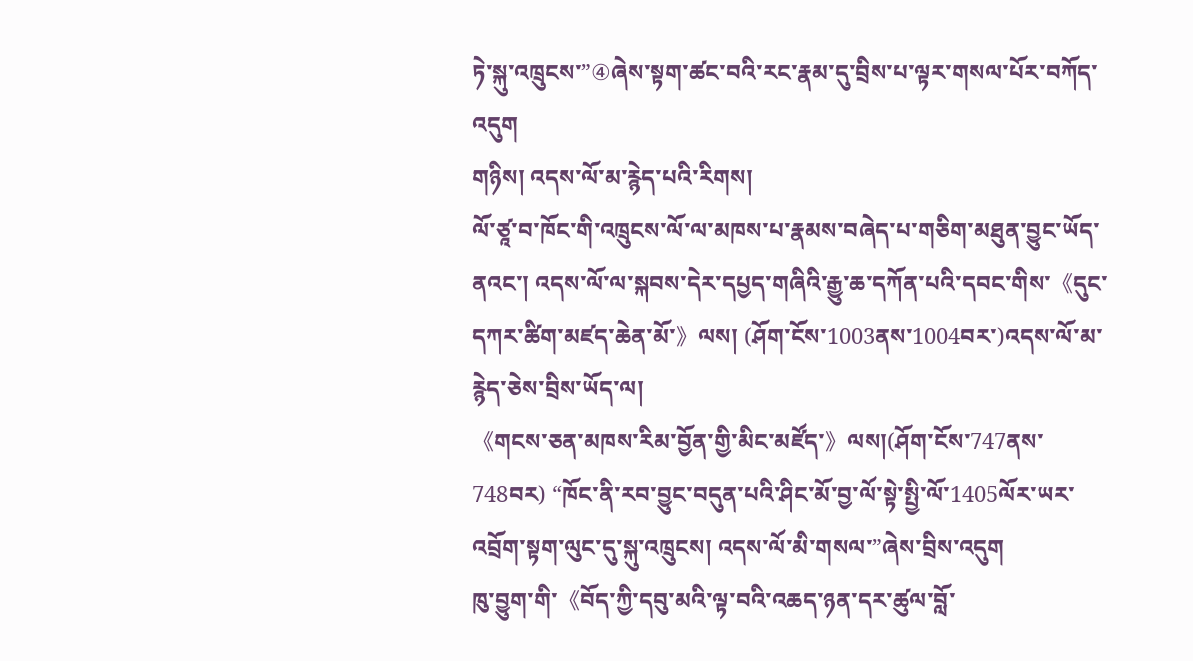ཏེ་སྐུ་འཁྲུངས་”④ཞེས་སྟག་ཚང་བའི་རང་རྣམ་དུ་བྲིས་པ་ལྟར་གསལ་པོར་བཀོད་འདུག
གཉིས། འདས་ལོ་མ་རྙེད་པའི་རིགས།
ལོ་ཙཱ་བ་ཁོང་གི་འཁྲུངས་ལོ་ལ་མཁས་པ་རྣམས་བཞེད་པ་གཅིག་མཐུན་བྱུང་ཡོད་ནའང་། འདས་ལོ་ལ་སྐབས་དེར་དཔྱད་གཞིའི་རྒྱུ་ཆ་དཀོན་པའི་དབང་གིས་《དུང་དཀར་ཚིག་མཛད་ཆེན་མོ་》ལས། (ཤོག་ངོས་1003ནས་1004བར་)འདས་ལོ་མ་རྙེད་ཅེས་བྲིས་ཡོད་ལ།
《གངས་ཅན་མཁས་རིམ་བྱོན་གྱི་མིང་མཛོད་》ལས།(ཤོག་ངོས་747ནས་748བར) “ཁོང་ནི་རབ་བྱུང་བདུན་པའི་ཤིང་མོ་བྱ་ལོ་སྟེ་སྤྱི་ལོ་1405ལོར་ཡར་འབྲོག་སྟག་ལུང་དུ་སྐུ་འཁྲུངས། འདས་ལོ་མི་གསལ་”ཞེས་བྲིས་འདུག
ཁུ་བྱུག་གི་《བོད་ཀྱི་དབུ་མའི་ལྟ་བའི་འཆད་ཉན་དར་ཚུལ་བློ་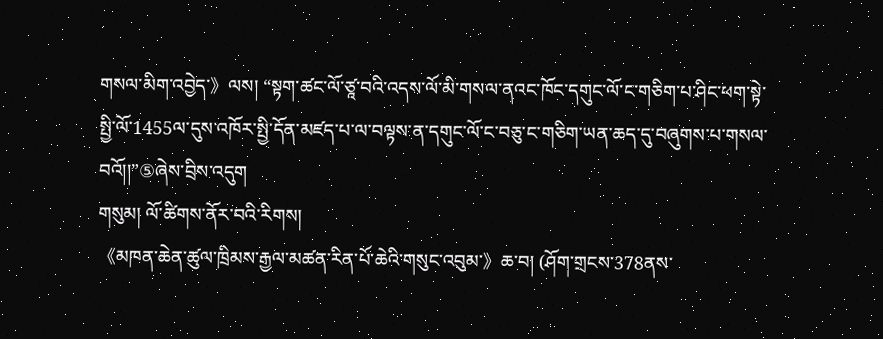གསལ་མིག་འབྱེད་》ལས། “སྟག་ཚང་ལོ་ཙཱ་བའི་འདས་ལོ་མི་གསལ་ནའང་ཁོང་དགུང་ལོ་ང་གཅིག་པ་ཤིང་ཕག་སྟེ་སྤྱི་ལོ་1455ལ་དུས་འཁོར་སྤྱི་དོན་མཛད་པ་ལ་བལྟས་ན་དགུང་ལོ་ང་བཅུ་ང་གཅིག་ཡན་ཆད་དུ་བཞུགས་པ་གསལ་བའོ།།”⑤ཞེས་བྲིས་འདུག
གསུམ། ལོ་ཚིགས་ནོར་བའི་རིགས།
《མཁན་ཆེན་ཚུལ་ཁྲིམས་རྒྱལ་མཚན་རིན་པོ་ཆེའི་གསུང་འབུམ་》ཆ་བ། (ཤོག་གྲངས་378ནས་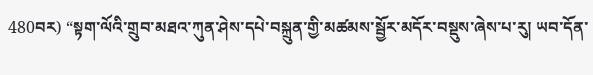480བར) “སྟག་ལོའི་གྲུབ་མཐའ་ཀུན་ཤེས་དཔེ་བསྐྲུན་གྱི་མཚམས་སྦྱོར་མདོར་བསྡུས་ཞེས་པ་རུ། ཡབ་དོན་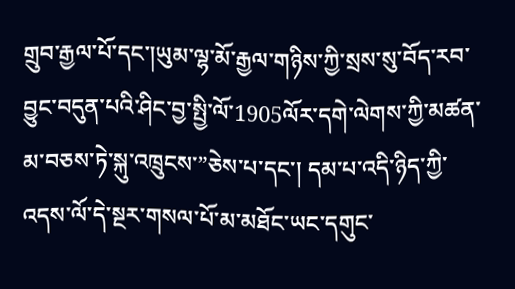གྲུབ་རྒྱལ་པོ་དང་།ཡུམ་ལྷ་མོ་རྒྱལ་གཉིས་ཀྱི་སྲས་སུ་བོད་རབ་བྱུང་བདུན་པའི་ཤིང་བྱ་སྤྱི་ལོ་1905ལོར་དགེ་ལེགས་ཀྱི་མཚན་མ་བཅས་ཏེ་སྐུ་འཁྲུངས་”ཅེས་པ་དང་། དམ་པ་འདི་ཉིད་ཀྱི་འདས་ལོ་དེ་སྔར་གསལ་པོ་མ་མཐོང་ཡང་དགུང་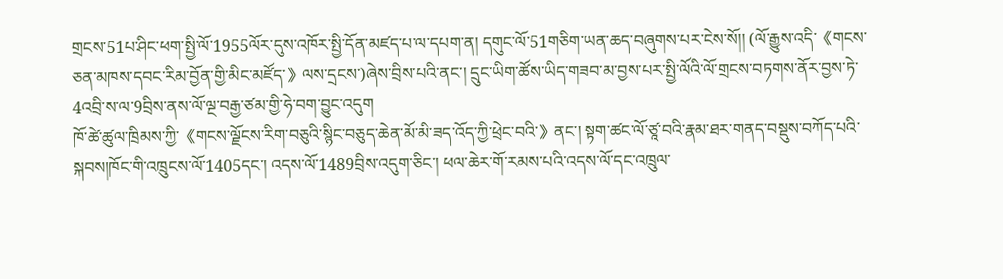གྲངས་51པ་ཤིང་ཕག་སྤྱི་ལོ་1955ལོར་དུས་འཁོར་སྤྱི་དོན་མཛད་པ་ལ་དཔག་ན། དགུང་ལོ་51གཅིག་ཡན་ཆད་བཞུགས་པར་ངེས་སོ།། (ལོ་རྒྱུས་འདི་《གངས་ཅན་མཁས་དབང་རིམ་བྱོན་གྱི་མིང་མཛོད་》ལས་དྲངས་)ཞེས་བྲིས་པའི་ནང་། དྲུང་ཡིག་ཚོས་ཡིད་གཟབ་མ་བྱས་པར་སྤྱི་ལོའི་ལོ་གྲངས་བཏགས་ནོར་བྱས་ཏེ་4འབྲི་ས་ལ་9བྲིས་ནས་ལོ་ལྔ་བརྒྱ་ཙམ་གྱི་ཧེ་བག་བྱུང་འདུག
ཁོ་ཚེ་ཚུལ་ཁྲིམས་ཀྱི་《གངས་ལྗོངས་རིག་བཅུའི་སྙིང་བཅུད་ཆེན་མོ་མི་ཟད་འོད་ཀྱི་ཕྲེང་བའི་》ནང་། སྟག་ཚང་ལོ་ཙཱ་བའི་རྣམ་ཐར་གནད་བསྡུས་བཀོད་པའི་སྐབས།ཁོང་གི་འཁྲུངས་ལོ་1405དང་། འདས་ལོ་1489བྲིས་འདུག་ཅིང་། ཕལ་ཆེར་གོ་རམས་པའི་འདས་ལོ་དང་འཁྲུལ་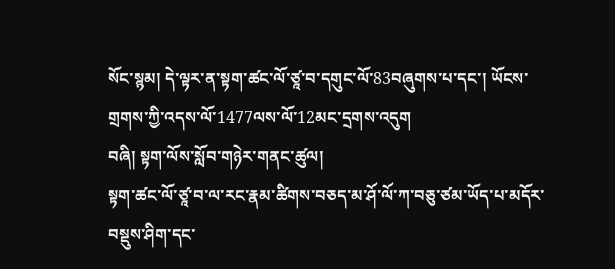སོང་སྙམ། དེ་ལྟར་ན་སྟག་ཚང་ལོ་ཙཱ་བ་དགུང་ལོ་83བཞུགས་པ་དང་། ཡོངས་གྲགས་ཀྱི་འདས་ལོ་1477ལས་ལོ་12མང་དྲགས་འདུག
བཞི། སྟག་ལོས་སློབ་གཉེར་གནང་ཚུལ།
སྟག་ཚང་ལོ་ཙཱ་བ་ལ་རང་རྣམ་ཚིགས་བཅད་མ་ཤོ་ལོ་ཀ་བཅུ་ཙམ་ཡོད་པ་མདོར་བསྡུས་ཤིག་དང་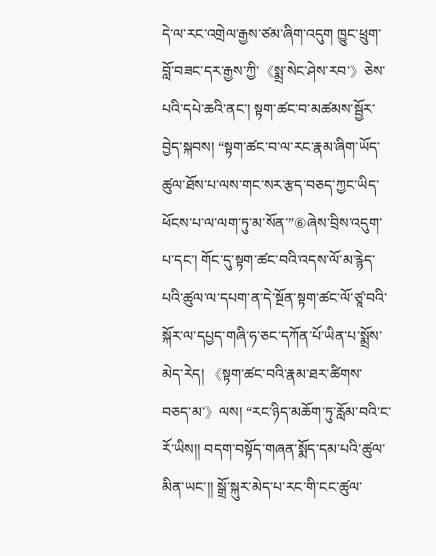དེ་ལ་རང་འགྲེལ་རྒྱས་ཙམ་ཞིག་འདུག ཁྱུང་ཕྲུག་བློ་བཟང་དར་རྒྱས་ཀྱི་《སྨྲ་སེང་ཤེས་རབ་》ཅེས་པའི་དཔེ་ཆའི་ནང་། སྟག་ཚང་བ་མཚམས་སྦྱོར་བྱེད་སྐབས། “སྟག་ཚང་བ་ལ་རང་རྣམ་ཞིག་ཡོད་ཚུལ་ཐོས་པ་ལས་གང་སར་རྩད་བཅད་ཀྱང་ཡིད་ཕོངས་པ་ལ་ལག་ཏུ་མ་སོན་”⑥ཞེས་བྲིས་འདུག་པ་དང་། གོང་དུ་སྟག་ཚང་བའི་འདས་ལོ་མ་རྙེད་པའི་ཚུལ་ལ་དཔག་ན་དེ་སྔོན་སྟག་ཚང་ལོ་ཙཱ་བའི་སྐོར་ལ་དཔྱད་གཞི་ཧ་ཅང་དཀོན་པོ་ཡིན་པ་སྨྲོས་མེད་རེད། 《སྟག་ཚང་བའི་རྣམ་ཐར་ཚིགས་བཅད་མ་》ལས། “རང་ཉིད་མཆོག་ཏུ་རློམ་བའི་ང་རོ་ཡིས།། བདག་བསྟོད་གཞན་སྨོད་དམ་པའི་ཚུལ་མིན་ཡང་།། སྒྲོ་སྐུར་མེད་པ་རང་གི་ངང་ཚུལ་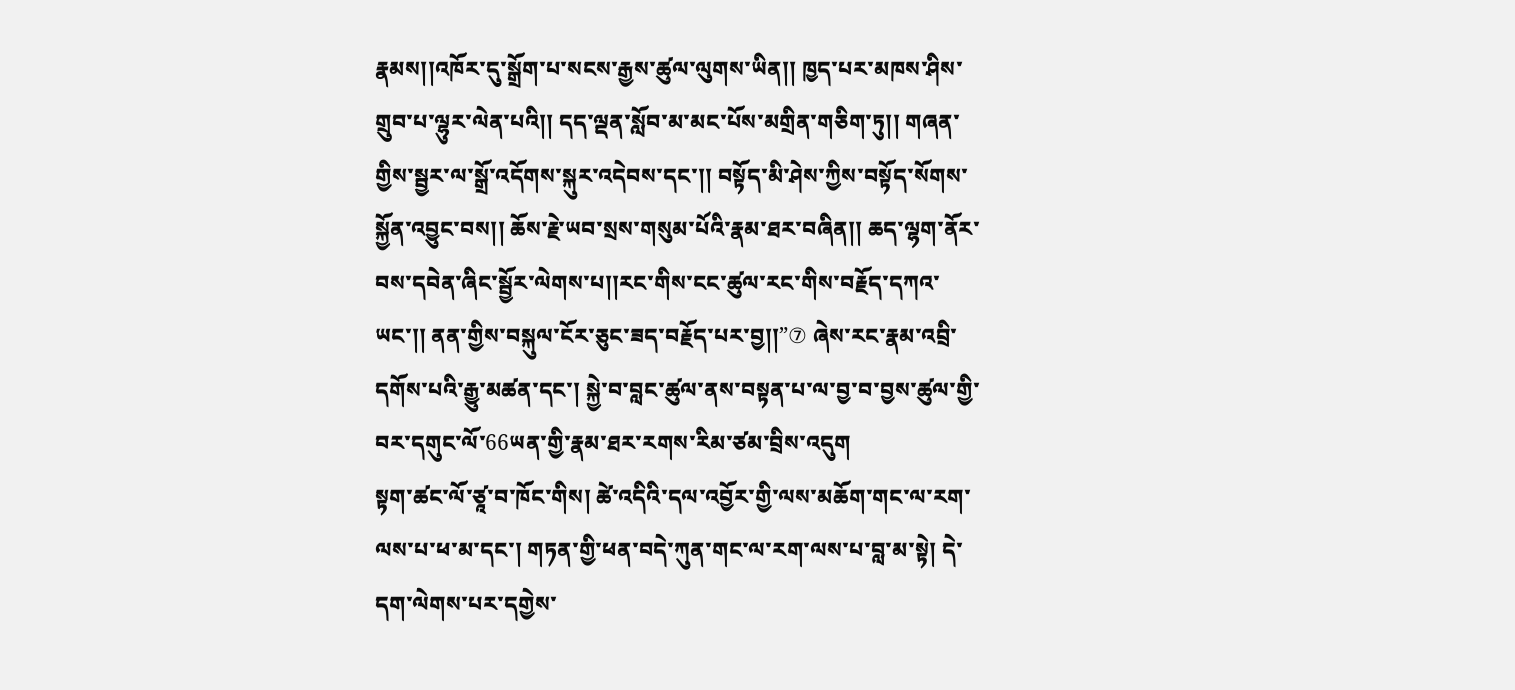རྣམས།།འཁོར་དུ་སྒྲོག་པ་སངས་རྒྱས་ཚུལ་ལུགས་ཡིན།། ཁྱད་པར་མཁས་ཤིས་གྲུབ་པ་ལྷུར་ལེན་པའི།། དད་ལྡན་སློབ་མ་མང་པོས་མགྲིན་གཅིག་ཏུ།། གཞན་གྱིས་སྦྱར་ལ་སྒྲོ་འདོགས་སྐུར་འདེབས་དང་།། བསྟོད་མི་ཤེས་ཀྱིས་བསྟོད་སོགས་སྐྱོན་འབྱུང་བས།། ཆོས་རྗེ་ཡབ་སྲས་གསུམ་པོའི་རྣམ་ཐར་བཞིན།། ཆད་ལྷག་ནོར་བས་དབེན་ཞིང་སྦྱོར་ལེགས་པ།།རང་གིས་ངང་ཚུལ་རང་གིས་བརྗོད་དཀའ་ཡང་།། ནན་གྱིས་བསྐུལ་ངོར་ཅུང་ཟད་བརྗོད་པར་བྱ།།”⑦ ཞེས་རང་རྣམ་འབྲི་དགོས་པའི་རྒྱུ་མཚན་དང་། སྐྱེ་བ་བླང་ཚུལ་ནས་བསྟན་པ་ལ་བྱ་བ་བྱས་ཚུལ་གྱི་བར་དགུང་ལོ་66ཡན་གྱི་རྣམ་ཐར་རགས་རིམ་ཙམ་བྲིས་འདུག
སྟག་ཚང་ལོ་ཙཱ་བ་ཁོང་གིས། ཚེ་འདིའི་དལ་འབྱོར་གྱི་ལས་མཆོག་གང་ལ་རག་ལས་པ་ཕ་མ་དང་། གཏན་གྱི་ཕན་བདེ་ཀུན་གང་ལ་རག་ལས་པ་བླ་མ་སྟེ། དེ་དག་ལེགས་པར་དགྱེས་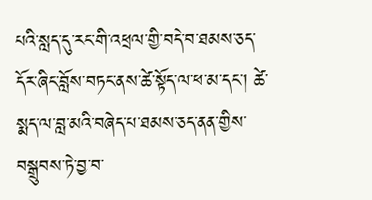པའི་སླད་དུ་རང་གི་འཕྲལ་གྱི་བདེ་བ་ཐམས་ཅད་དོར་ཞིང་བློས་བཏང་ནས་ཚེ་སྟོད་ལ་ཕ་མ་དང་། ཚེ་སྨད་ལ་བླ་མའི་བཞེད་པ་ཐམས་ཅད་ནན་གྱིས་བསྒྲུབས་ཏེ་བྱ་བ་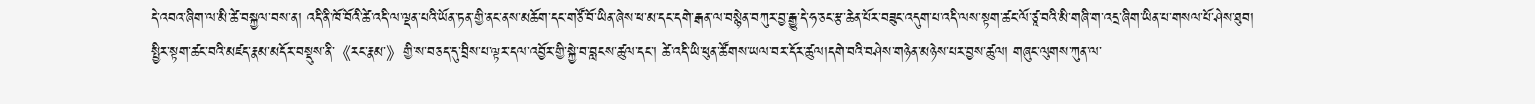དེ་འབའ་ཞིག་ལ་མི་ཚེ་བསྐྱལ་བས་ན། འདི་ནི་ཁོ་བོའི་ཚེ་འདི་ལ་ལྡན་པའི་ཡོན་ཏན་གྱི་ནང་ནས་མཆོག་དང་གཙོ་བོ་ཡིན་ཞེས་ཕ་མ་དང་དགེ་རྒན་ལ་བསྙེན་བཀུར་བྱ་རྒྱུ་དེ་ཧ་ཅང་རྩ་ཆེན་པོར་བཟུང་འདུག་པ་འདི་ལས་སྟག་ཚང་ལོ་ཙཱ་བའི་མི་གཞི་ག་འདྲ་ཞིག་ཡིན་པ་གསལ་པོ་ཤེས་ཐུབ།
སྤྱིར་སྟག་ཚང་བའི་མཛད་རྣམ་མདོར་བསྡུས་ནི་《རང་རྣམ་》གྱི་ས་བཅད་དུ་བྲིས་པ་ལྟར་དལ་འབྱོར་གྱི་སྐྱེ་བ་བླངས་ཚུལ་དང་། ཚེ་འདི་ཡི་ཕུན་ཚོགས་ཡལ་བར་དོར་ཚུལ།དགེ་བའི་བཤེས་གཉེན་མཉེས་པར་བྱས་ཚུལ། གཞུང་ལུགས་ཀུན་ལ་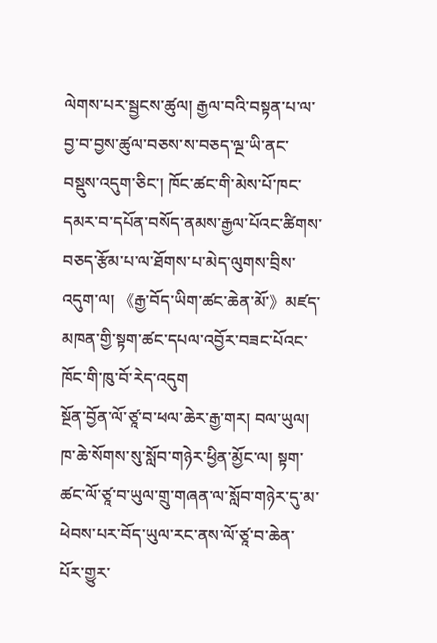ལེགས་པར་སྦྱངས་ཚུལ། རྒྱལ་བའི་བསྟན་པ་ལ་བྱ་བ་བྱས་ཚུལ་བཅས་ས་བཅད་ལྔ་ཡི་ནང་བསྡུས་འདུག་ཅིང་། ཁོང་ཚང་གི་མེས་པོ་ཁང་དམར་བ་དཔོན་བསོད་ནམས་རྒྱལ་པོའང་ཚིགས་བཅད་རྩོམ་པ་ལ་ཐོགས་པ་མེད་ལུགས་བྲིས་འདུག་ལ། 《རྒྱ་བོད་ཡིག་ཚང་ཆེན་མོ་》མཛད་མཁན་གྱི་སྟག་ཚང་དཔལ་འབྱོར་བཟང་པོའང་ཁོང་གི་ཁུ་བོ་རེད་འདུག
སྔོན་བྱོན་ལོ་ཙཱ་བ་ཕལ་ཆེར་རྒྱ་གར། བལ་ཡུལ། ཁ་ཆེ་སོགས་སུ་སློབ་གཉེར་ཕྱིན་མྱོང་ལ། སྟག་ཚང་ལོ་ཙཱ་བ་ཡུལ་གྲུ་གཞན་ལ་སློབ་གཉེར་དུ་མ་ཕེབས་པར་བོད་ཡུལ་རང་ནས་ལོ་ཙཱ་བ་ཆེན་པོར་གྱུར་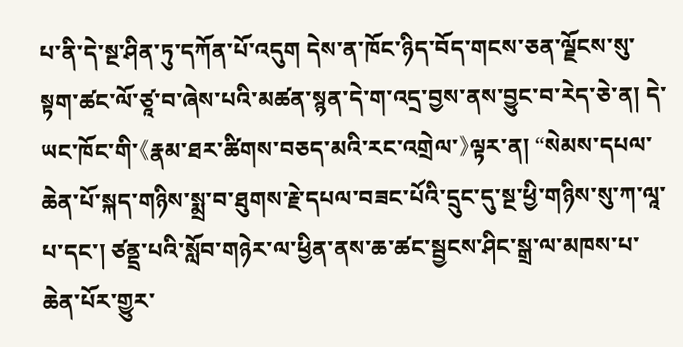པ་ནི་དེ་སྔ་ཤིན་ཏུ་དཀོན་པོ་འདུག དེས་ན་ཁོང་ཉིད་བོད་གངས་ཅན་ལྗོངས་སུ་སྟག་ཚང་ལོ་ཙཱ་བ་ཞེས་པའི་མཚན་སྙན་དེ་ག་འདྲ་བྱས་ནས་བྱུང་བ་རེད་ཅེ་ན། དེ་ཡང་ཁོང་གི་《རྣམ་ཐར་ཚིགས་བཅད་མའི་རང་འགྲེལ་》ལྟར་ན། “སེམས་དཔལ་ཆེན་པོ་སྐད་གཉིས་སྨྲ་བ་ཐུགས་རྗེ་དཔལ་བཟང་པོའི་དྲུང་དུ་སྔ་ཕྱི་གཉིས་སུ་ཀ་ལཱ་པ་དང་། ཙནྡྲ་པའི་སློབ་གཉེར་ལ་ཕྱིན་ནས་ཆ་ཚང་སྦྱངས་ཤིང་སྒྲ་ལ་མཁས་པ་ཆེན་པོར་གྱུར་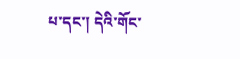པ་དང་། དེའི་གོང་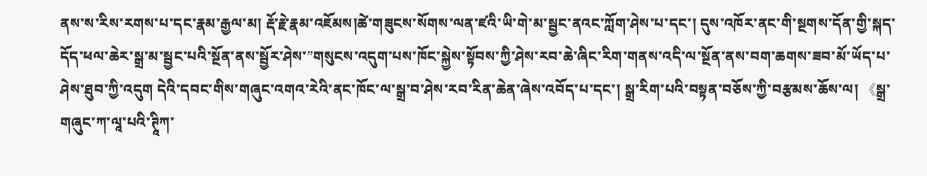ནས་ས་རིས་རགས་པ་དང་རྣམ་རྒྱལ་མ། རྡོ་རྗེ་རྣམ་འཇོམས།ཚེ་གཟུངས་སོགས་ལན་ཛའི་ཡི་གེ་མ་སྦྱང་ནའང་ཀློག་ཤེས་པ་དང་། དུས་འཁོར་ནང་གི་སྔགས་དོན་གྱི་སྐད་དོད་ཕལ་ཆེར་སྒྲ་མ་སྦྱང་པའི་སྔོན་ནས་སྦྱོར་ཤེས་”གསུངས་འདུག་པས་ཁོང་སྐྱེས་སྟོབས་ཀྱི་ཤེས་རབ་ཆེ་ཞིང་རིག་གནས་འདི་ལ་སྔོན་ནས་བག་ཆགས་ཟབ་མོ་ཡོད་པ་ཤེས་ཐུབ་ཀྱི་འདུག དེའི་དབང་གིས་གཞུང་འགའ་རེའི་ནང་ཁོང་ལ་སྒྲ་བ་ཤེས་རབ་རིན་ཆེན་ཞེས་འབོད་པ་དང་། སྒྲ་རིག་པའི་བསྟན་བཅོས་ཀྱི་བརྩམས་ཆོས་ལ། 《སྒྲ་གཞུང་ཀ་ལཱ་པའི་ཊཱིཀ་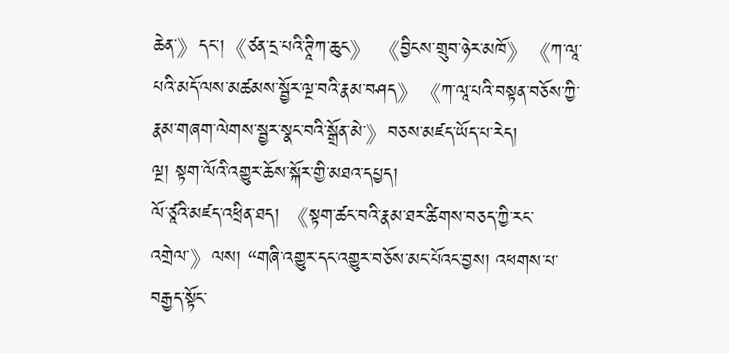ཆེན་》དང་།《ཙན་དྲ་པའི་ཊཱིཀ་ཆུང》 《བྱིངས་གྲུབ་ཉེར་མཁོ》《ཀ་ལཱ་པའི་མདོ་ལས་མཚམས་སྦྱོར་ལྔ་བའི་རྣམ་བཤད》《ཀ་ལཱ་པའི་བསྟན་བཅོས་ཀྱི་རྣམ་གཞག་ལེགས་སྦྱར་སྣང་བའི་སྒྲོན་མེ་》བཅས་མཛད་ཡོད་པ་རེད།
ལྔ། སྟག་ལོའི་འགྱུར་ཆོས་སྐོར་གྱི་མཐའ་དཔྱད།
ལོ་ཙཱའི་མཛད་འཕྲིན་ཐད། 《སྟག་ཚང་བའི་རྣམ་ཐར་ཚིགས་བཅད་ཀྱི་རང་འགྲེལ་》ལས། “གཞི་འགྱུར་དང་འགྱུར་བཅོས་མང་པོའང་བྱས། འཕགས་པ་བརྒྱད་སྟོང་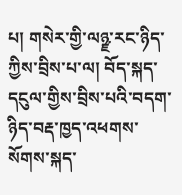པ། གསེར་གྱི་ལཉྫ་རང་ཉིད་ཀྱིས་བྲིས་པ་ལ། བོད་སྐད་དངུལ་གྱིས་བྲིས་པའི་བདག་ཉིད་བརྡ་ཁྱད་འཕགས་སོགས་སྐད་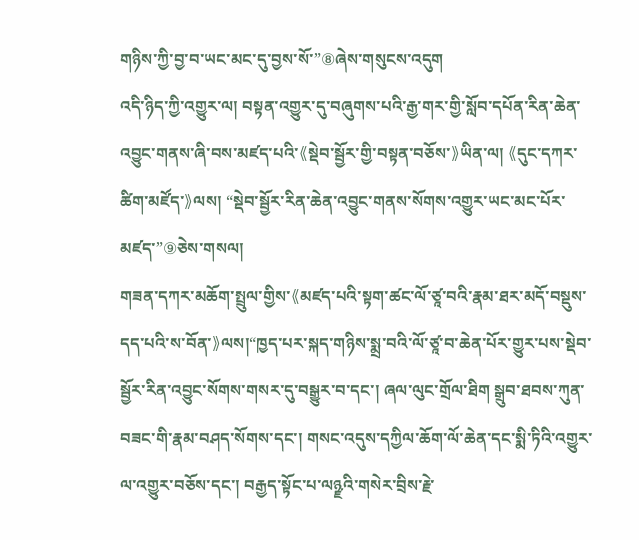གཉིས་ཀྱི་བྱ་བ་ཡང་མང་དུ་བྱས་སོ་”⑧ཞེས་གསུངས་འདུག
འདི་ཉིད་ཀྱི་འགྱུར་ལ། བསྟན་འགྱུར་དུ་བཞུགས་པའི་རྒྱ་གར་གྱི་སློབ་དཔོན་རིན་ཆེན་འབྱུང་གནས་ཞི་བས་མཛད་པའི་《སྡེབ་སྦྱོར་གྱི་བསྟན་བཅོས་》ཡིན་ལ། 《དུང་དཀར་ཚིག་མཛོད་》ལས། “སྡེབ་སྦྱོར་རིན་ཆེན་འབྱུང་གནས་སོགས་འགྱུར་ཡང་མང་པོར་མཛད་”⑨ཅེས་གསལ།
གཟན་དཀར་མཆོག་སྤྲུལ་གྱིས་《མཛད་པའི་སྟག་ཚང་ལོ་ཙཱ་བའི་རྣམ་ཐར་མདོ་བསྡུས་དད་པའི་ས་བོན་》ལས།“ཁྱད་པར་སྐད་གཉིས་སྨྲ་བའི་ལོ་ཙཱ་བ་ཆེན་པོར་གྱུར་པས་སྡེབ་སྦྱོར་རིན་འབྱུང་སོགས་གསར་དུ་བསྒྱུར་བ་དང་། ཞལ་ལུང་གྲོལ་ཐིག སྒྲུབ་ཐབས་ཀུན་བཟང་གི་རྣམ་བཤད་སོགས་དང་། གསང་འདུས་དཀྱིལ་ཆོག་ལོ་ཆེན་དང་སྨི་ཏིའི་འགྱུར་ལ་འགྱུར་བཅོས་དང་། བརྒྱད་སྟོང་པ་ལཉྫའི་གསེར་བྲིས་རྗེ་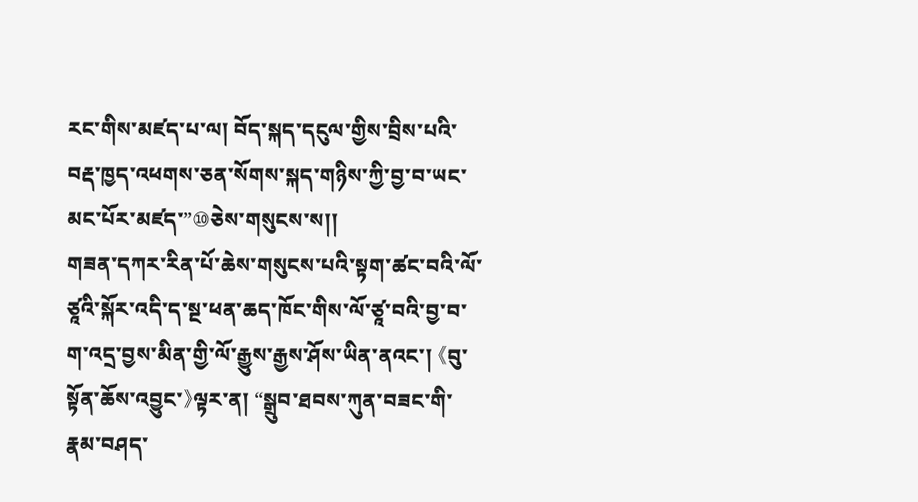རང་གིས་མཛད་པ་ལ། བོད་སྐད་དངུལ་གྱིས་བྲིས་པའི་བརྡ་ཁྱད་འཕགས་ཅན་སོགས་སྐད་གཉིས་ཀྱི་བྱ་བ་ཡང་མང་པོར་མཛད་”⑩ཅེས་གསུངས་ས།།
གཟན་དཀར་རིན་པོ་ཆེས་གསུངས་པའི་སྟག་ཚང་བའི་ལོ་ཙཱའི་སྐོར་འདི་ད་སྔ་ཕན་ཆད་ཁོང་གིས་ལོ་ཙཱ་བའི་བྱ་བ་ག་འདྲ་བྱས་མིན་གྱི་ལོ་རྒྱུས་རྒྱས་ཤོས་ཡིན་ནའང་། 《བུ་སྟོན་ཆོས་འབྱུང་》ལྟར་ན། “སྒྲུབ་ཐབས་ཀུན་བཟང་གི་རྣམ་བཤད་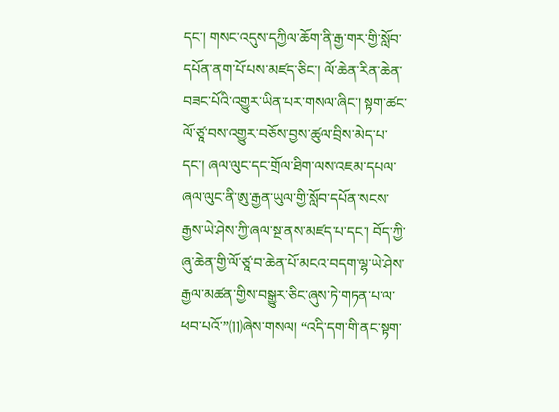དང་། གསང་འདུས་དཀྱིལ་ཆོག་ནི་རྒྱ་གར་གྱི་སློབ་དཔོན་ནག་པོ་པས་མཛད་ཅིང་། ལོ་ཆེན་རིན་ཆེན་བཟང་པོའི་འགྱུར་ཡིན་པར་གསལ་ཞིང་། སྟག་ཚང་ལོ་ཙཱ་བས་འགྱུར་བཅོས་བྱས་ཚུལ་བྲིས་མེད་པ་དང་། ཞལ་ལུང་དང་གྲོལ་ཐིག་ལས་འཇམ་དཔལ་ཞལ་ལུང་ནི་ཨུ་རྒྱན་ཡུལ་གྱི་སློབ་དཔོན་སངས་རྒྱས་ཡེ་ཤེས་ཀྱི་ཞལ་སྔ་ནས་མཛད་པ་དང་། བོད་ཀྱི་ཞུ་ཆེན་གྱི་ལོ་ཙཱ་བ་ཆེན་པོ་མངའ་བདག་ལྷ་ཡེ་ཤེས་རྒྱལ་མཚན་གྱིས་བསྒྱུར་ཅིང་ཞུས་ཏེ་གཏན་པ་ལ་ཕབ་པའོ་”⑾ཞེས་གསལ། “འདི་དག་གི་ནང་སྟག་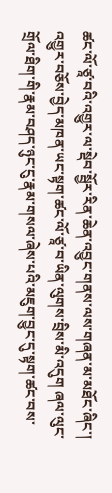ཚང་ལོ་ཙཱ་བའི་འགྱུར་ལ་སྡེབ་སྦྱོར་རིན་ཆེན་འབྱུང་གནས་ལས་གཞན་མ་མཐོང་ཞིང་། འགྱུར་བཅོས་བྱེད་མཁན་ཡང་སྟག་ཚང་ལོ་ཙཱ་བ་ཡིན་ལུགས་བྲིས་མི་འདུག ཞལ་ལུང་གྲོལ་ཐིག་གི་རྣམ་བཤད་ཉུང་ངུ་རྣམ་གསལ་ཞེས་པའི་མཇུག་བྱུང་དུ་སྟག་ཚང་བས་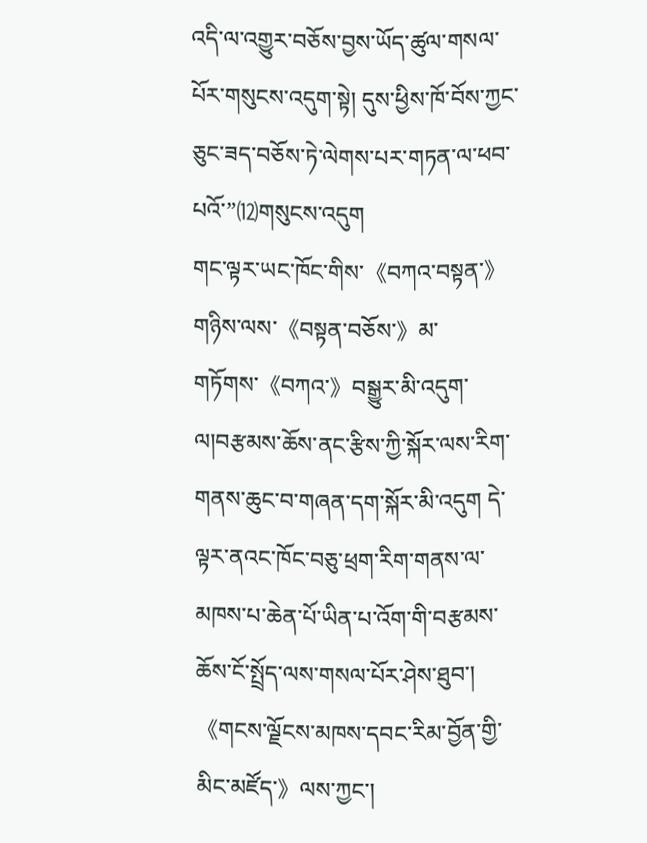འདི་ལ་འགྱུར་བཅོས་བྱས་ཡོད་ཚུལ་གསལ་པོར་གསུངས་འདུག་སྟེ། དུས་ཕྱིས་ཁོ་བོས་ཀྱང་ཅུང་ཟད་བཅོས་ཏེ་ལེགས་པར་གཏན་ལ་ཕབ་པའོ་”⑿གསུངས་འདུག
གང་ལྟར་ཡང་ཁོང་གིས་《བཀའ་བསྟན་》གཉིས་ལས་《བསྟན་བཅོས་》མ་གཏོགས་《བཀའ་》བསྒྱུར་མི་འདུག་ལ།བརྩམས་ཆོས་ནང་རྩིས་ཀྱི་སྐོར་ལས་རིག་གནས་ཆུང་བ་གཞན་དག་སྐོར་མི་འདུག དེ་ལྟར་ནའང་ཁོང་བཅུ་ཕྲག་རིག་གནས་ལ་མཁས་པ་ཆེན་པོ་ཡིན་པ་འོག་གི་བརྩམས་ཆོས་ངོ་སྤྲོད་ལས་གསལ་པོར་ཤེས་ཐུབ་།
《གངས་ལྗོངས་མཁས་དབང་རིམ་བྱོན་གྱི་མིང་མཛོད་》ལས་ཀྱང་།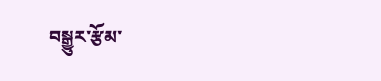བསྒྱུར་རྩོམ་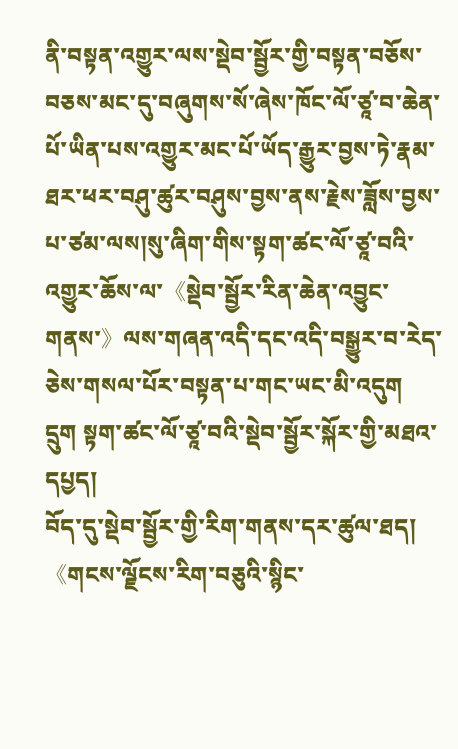ནི་བསྟན་འགྱུར་ལས་སྡེབ་སྦྱོར་གྱི་བསྟན་བཅོས་བཅས་མང་དུ་བཞུགས་སོ་ཞེས་ཁོང་ལོ་ཙཱ་བ་ཆེན་པོ་ཡིན་པས་འགྱུར་མང་པོ་ཡོད་རྒྱུར་བྱས་ཏེ་རྣམ་ཐར་ཕར་བཤུ་ཚུར་བཤུས་བྱས་ནས་རྗེས་ཟློས་བྱས་པ་ཙམ་ལས།སུ་ཞིག་གིས་སྟག་ཚང་ལོ་ཙཱ་བའི་འགྱུར་ཆོས་ལ་《སྡེབ་སྦྱོར་རིན་ཆེན་འབྱུང་གནས་》ལས་གཞན་འདི་དང་འདི་བསྒྱུར་བ་རེད་ཅེས་གསལ་པོར་བསྟན་པ་གང་ཡང་མི་འདུག
དྲུག སྟག་ཚང་ལོ་ཙཱ་བའི་སྡེབ་སྦྱོར་སྐོར་གྱི་མཐའ་དཔྱད།
བོད་དུ་སྡེབ་སྦྱོར་གྱི་རིག་གནས་དར་ཚུལ་ཐད།《གངས་ལྗོངས་རིག་བཅུའི་སྙིང་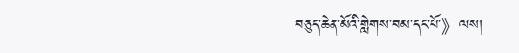བཅུད་ཆེན་མོའི་གླེགས་བམ་དང་པོ་》ལས།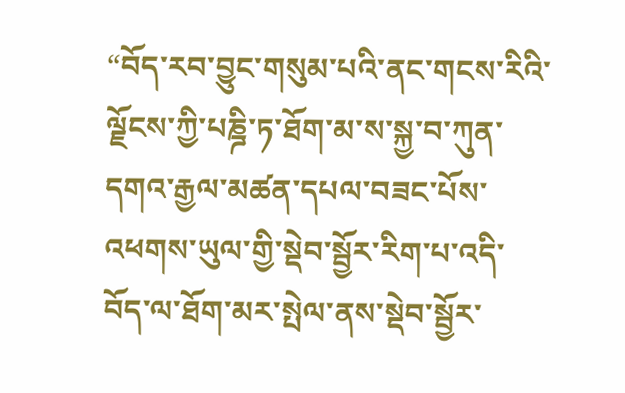“བོད་རབ་བྱུང་གསུམ་པའི་ནང་གངས་རིའི་ལྗོངས་ཀྱི་པཎྜི་ཏ་ཐོག་མ་ས་སྐྱ་བ་ཀུན་དགའ་རྒྱལ་མཚན་དཔལ་བཟང་པོས་འཕགས་ཡུལ་གྱི་སྡེབ་སྦྱོར་རིག་པ་འདི་བོད་ལ་ཐོག་མར་སྤེལ་ནས་སྡེབ་སྦྱོར་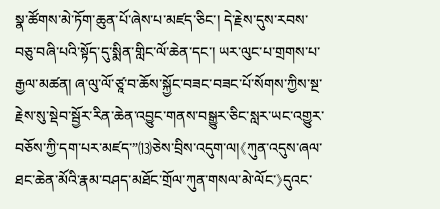སྣ་ཚོགས་མེ་ཏོག་ཆུན་པོ་ཞེས་པ་མཛད་ཅིང་། དེ་རྗེས་དུས་རབས་བཅུ་བཞི་པའི་སྟོད་དུ་སྨིན་གླིང་ལོ་ཆེན་དང་། ཡར་ལུང་པ་གྲགས་པ་རྒྱལ་མཚན། ཞ་ལུ་ལོ་ཙཱ་བ་ཆོས་སྐྱོང་བཟང་བཟང་པོ་སོགས་ཀྱིས་སྔ་རྗེས་སུ་སྡེབ་སྦྱོར་རིན་ཆེན་འབྱུང་གནས་བསྒྱུར་ཅིང་སླར་ཡང་འགྱུར་བཅོས་ཀྱི་དག་པར་མཛད་”⒀ཅེས་བྲིས་འདུག་ལ།《ཀུན་འདུས་ཞལ་ཐང་ཆེན་མོའི་རྣམ་བཤད་མཐོང་གྲོལ་ཀུན་གསལ་མེ་ལོང་》དུའང་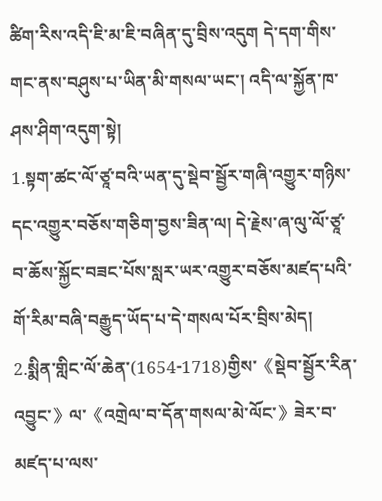ཚིག་རིས་འདི་ཇི་མ་ཇི་བཞིན་དུ་བྲིས་འདུག དེ་དག་གིས་གང་ནས་བཤུས་པ་ཡིན་མི་གསལ་ཡང་། འདི་ལ་སྐྱོན་ཁ་ཤས་ཤིག་འདུག་སྟེ།
1.སྟག་ཚང་ལོ་ཙཱ་བའི་ཡན་དུ་སྡེབ་སྦྱོར་གཞི་འགྱུར་གཉིས་དང་འགྱུར་བཅོས་གཅིག་བྱས་ཟིན་ལ། དེ་རྗེས་ཞ་ལུ་ལོ་ཙཱ་བ་ཆོས་སྐྱོང་བཟང་པོས་སླར་ཡར་འགྱུར་བཅོས་མཛད་པའི་གོ་རིམ་བཞི་བརྒྱུད་ཡོད་པ་དེ་གསལ་པོར་བྲིས་མེད།
2.སྨིན་གླིང་ལོ་ཆེན་(1654-1718)གྱིས་《སྡེབ་སྦྱོར་རིན་འབྱུང་》ལ་《འགྲེལ་བ་དོན་གསལ་མེ་ལོང་》ཟེར་བ་མཛད་པ་ལས་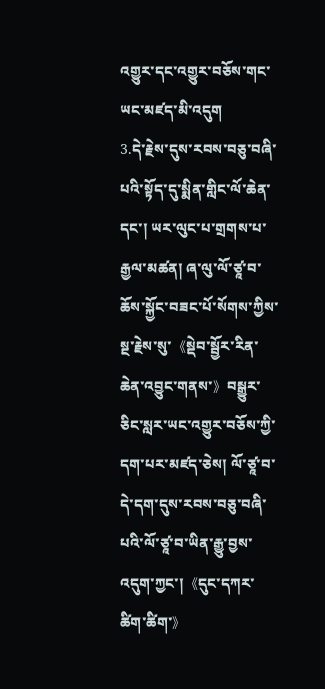འགྱུར་དང་འགྱུར་བཅོས་གང་ཡང་མཛད་མི་འདུག
3.དེ་རྗེས་དུས་རབས་བཅུ་བཞི་པའི་སྟོད་དུ་སྨིན་གླིང་ལོ་ཆེན་དང་། ཡར་ལུང་པ་གྲགས་པ་རྒྱལ་མཚན། ཞ་ལུ་ལོ་ཙཱ་བ་ཆོས་སྐྱོང་བཟང་པོ་སོགས་ཀྱིས་སྔ་རྗེས་སུ་《སྡེབ་སྦྱོར་རིན་ཆེན་འབྱུང་གནས་》བསྒྱུར་ཅིང་སླར་ཡང་འགྱུར་བཅོས་ཀྱི་དག་པར་མཛད་ཅེས། ལོ་ཙཱ་བ་དེ་དག་དུས་རབས་བཅུ་བཞི་པའི་ལོ་ཙཱ་བ་ཡིན་རྒྱུ་བྱས་འདུག་ཀྱང་།《དུང་དཀར་ཚིག་ཚིག་》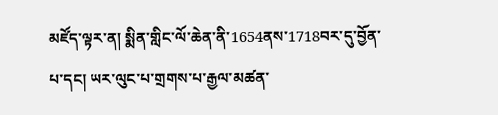མཛོད་ལྟར་ན། སྨིན་གླིང་ལོ་ཆེན་ནི་1654ནས་1718བར་དུ་བྱོན་པ་དང། ཡར་ལུང་པ་གྲགས་པ་རྒྱལ་མཚན་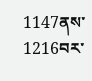1147ནས་1216བར་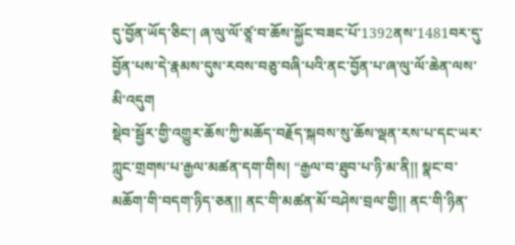དུ་བྱོན་ཡོད་ཅིང་། ཞ་ལུ་ལོ་ཙཱ་བ་ཆོས་སྐྱོང་བཟང་པོ་1392ནས་1481བར་དུ་བྱོན་པས་དེ་རྣམས་དུས་རབས་བཅུ་བཞི་པའི་ནང་བྱོན་པ་ཞ་ལུ་ལོ་ཆེན་ལས་མི་འདུག
སྡེབ་སྦྱོར་གྱི་འགྱུར་ཆོས་ཀྱི་མཆོད་བརྗོད་སྐབས་སུ་ཆོས་ལྡན་རས་པ་དང་ཡར་ཀླུང་གྲགས་པ་རྒྱལ་མཚན་དག་གིས། “རྒྱལ་བ་ཐུབ་པ་ཉི་མ་ནི།། སྣང་བ་མཆོག་གི་བདག་ཉིད་ཅན།། ནང་གི་མཚན་མོ་བཤེས་བྲལ་གྱི།། ནང་གི་ཉིན་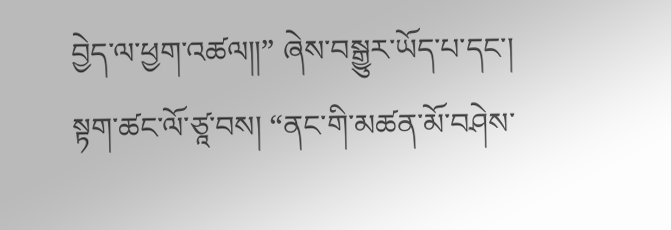བྱེད་ལ་ཕྱག་འཚལ།།” ཞེས་བསྒྱུར་ཡོད་པ་དང་། སྟག་ཚང་ལོ་ཙཱ་བས། “ནང་གི་མཚན་མོ་བཤེས་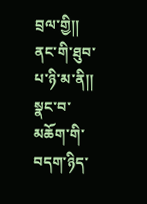བྲལ་གྱི།། ནང་གི་ཐུབ་པ་ཉི་མ་ནི།། སྣང་བ་མཆོག་གི་བདག་ཉིད་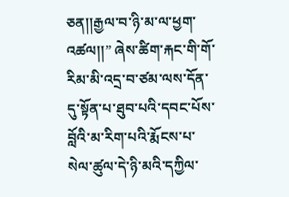ཅན།།རྒྱལ་བ་ཉི་མ་ལ་ཕྱག་འཚལ།།” ཞེས་ཚིག་རྐང་གི་གོ་རིམ་མི་འདྲ་བ་ཙམ་ལས་དོན་དུ་སྟོན་པ་ཐུབ་པའི་དབང་པོས་བློའི་མ་རིག་པའི་རྨོངས་པ་སེལ་ཚུལ་དེ་ཉི་མའི་དཀྱིལ་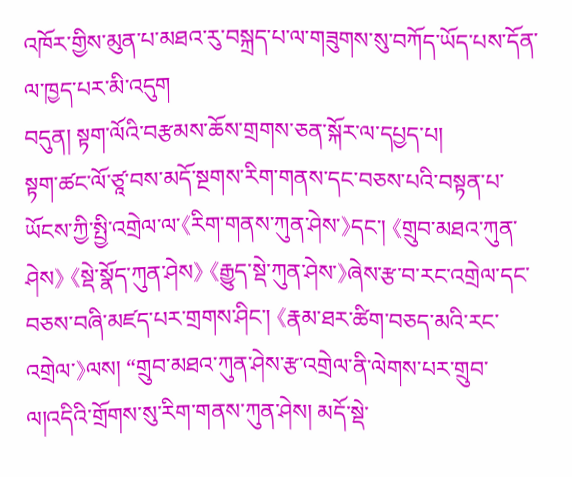འཁོར་གྱིས་མུན་པ་མཐའ་རུ་བསྐྲད་པ་ལ་གཟུགས་སུ་བཀོད་ཡོད་པས་དོན་ལ་ཁྱད་པར་མི་འདུག
བདུན། སྟག་ལོའི་བརྩམས་ཆོས་གྲགས་ཅན་སྐོར་ལ་དཔྱད་པ།
སྟག་ཚང་ལོ་ཙཱ་བས་མདོ་སྔགས་རིག་གནས་དང་བཅས་པའི་བསྟན་པ་ཡོངས་ཀྱི་སྤྱི་འགྲེལ་ལ་《རིག་གནས་ཀུན་ཤེས་》དང་། 《གྲུབ་མཐའ་ཀུན་ཤེས》 《སྡེ་སྣོད་ཀུན་ཤེས》 《རྒྱུད་སྡེ་ཀུན་ཤེས་》ཞེས་རྩ་བ་རང་འགྲེལ་དང་བཅས་བཞི་མཛད་པར་གྲགས་ཤིང་། 《རྣམ་ཐར་ཚིག་བཅད་མའི་རང་འགྲེལ་》ལས། “གྲུབ་མཐའ་ཀུན་ཤེས་རྩ་འགྲེལ་ནི་ལེགས་པར་གྲུབ་ལ།འདིའི་གྲོགས་སུ་རིག་གནས་ཀུན་ཤེས། མདོ་སྡེ་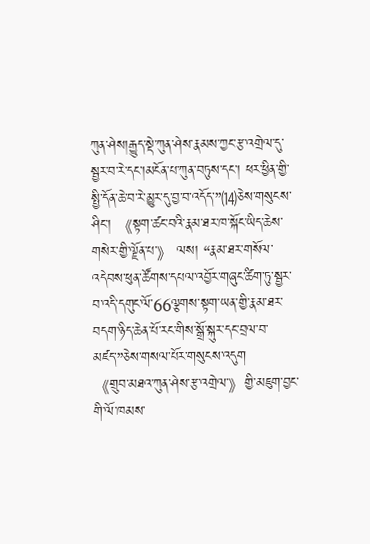ཀུན་ཤེས།རྒྱུད་སྡེ་ཀུན་ཤེས་རྣམས་ཀྱང་རྩ་འགྲེལ་དུ་སྦྱར་བ་རེ་དང་།མངོན་པ་ཀུན་བཏུས་དང་། ཕར་ཕྱིན་གྱི་སྤྱི་དོན་ཆེ་བ་རེ་མྱུར་དུ་བྱ་བ་འདོད་”⒁ཅེས་གསུངས་ཤིང་། 《སྟག་ཚང་བའི་རྣམ་ཐར་ཁ་སྐོང་ཡིད་ཆེས་གསེར་གྱི་ལྗོན་པ་》 ལས། “རྣམ་ཐར་གསོལ་འདེབས་ཕུན་ཚོགས་དཔལ་འབྱོར་གཞུང་ཚིག་ཏུ་སྦྱར་བ་འདི་དགུང་ལོ་66ལྕགས་སྟག་ཡན་གྱི་རྣམ་ཐར་བདག་ཉིད་ཆེན་པོ་རང་གིས་སྒྲོ་སྐུར་དང་བྲལ་བ་མཛད་”ཅེས་གསལ་པོར་གསུངས་འདུག
《གྲུབ་མཐའ་ཀུན་ཤེས་རྩ་འགྲེལ་》གྱི་མཇུག་བྱང་གི་ལོ་ཁམས་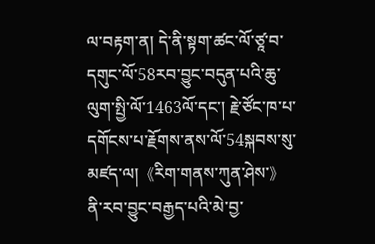ལ་བརྟག་ན། དེ་ནི་སྟག་ཚང་ལོ་ཙཱ་བ་དགུང་ལོ་58རབ་བྱུང་བདུན་པའི་ཆུ་ལུག་སྤྱི་ལོ་1463ལོ་དང་། རྗེ་ཙོང་ཁ་པ་དགོངས་པ་རྗོགས་ནས་ལོ་54སྐབས་སུ་མཛད་ལ།《རིག་གནས་ཀུན་ཤེས་》ནི་རབ་བྱུང་བརྒྱད་པའི་མེ་བྱ་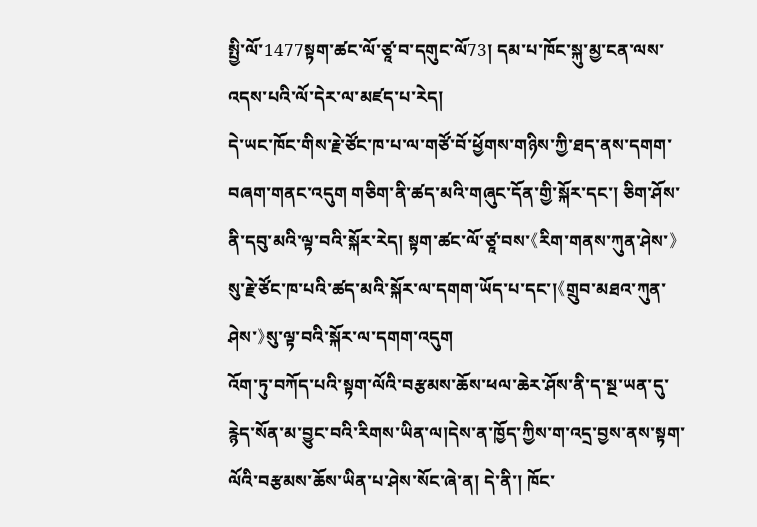སྤྱི་ལོ་1477སྟག་ཚང་ལོ་ཙཱ་བ་དགུང་ལོ73། དམ་པ་ཁོང་སྐུ་མྱ་ངན་ལས་འདས་པའི་ལོ་དེར་ལ་མཛད་པ་རེད།
དེ་ཡང་ཁོང་གིས་རྗེ་ཙོང་ཁ་པ་ལ་གཙོ་བོ་ཕྱོགས་གཉིས་ཀྱི་ཐད་ནས་དགག་བཞག་གནང་འདུག གཅིག་ནི་ཚད་མའི་གཞུང་དོན་གྱི་སྐོར་དང་། ཅིག་ཤོས་ནི་དབུ་མའི་ལྟ་བའི་སྐོར་རེད། སྟག་ཚང་ལོ་ཙཱ་བས་《རིག་གནས་ཀུན་ཤེས་》སུ་རྗེ་ཙོང་ཁ་པའི་ཚད་མའི་སྐོར་ལ་དགག་ཡོད་པ་དང་།《གྲུབ་མཐའ་ཀུན་ཤེས་》སུ་ལྟ་བའི་སྐོར་ལ་དགག་འདུག
འོག་ཏུ་བཀོད་པའི་སྟག་ལོའི་བརྩམས་ཆོས་ཕལ་ཆེར་ཤོས་ནི་ད་སྔ་ཡན་དུ་རྙེད་སོན་མ་བྱུང་བའི་རིགས་ཡིན་ལ།དེས་ན་ཁྱོད་ཀྱིས་ག་འདྲ་བྱས་ནས་སྟག་ལོའི་བརྩམས་ཆོས་ཡིན་པ་ཤེས་སོང་ཞེ་ན། དེ་ནི་། ཁོང་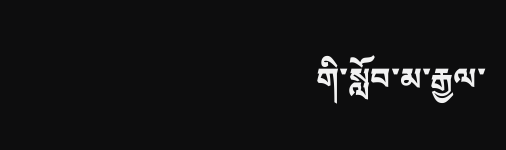གི་སློབ་མ་རྒྱལ་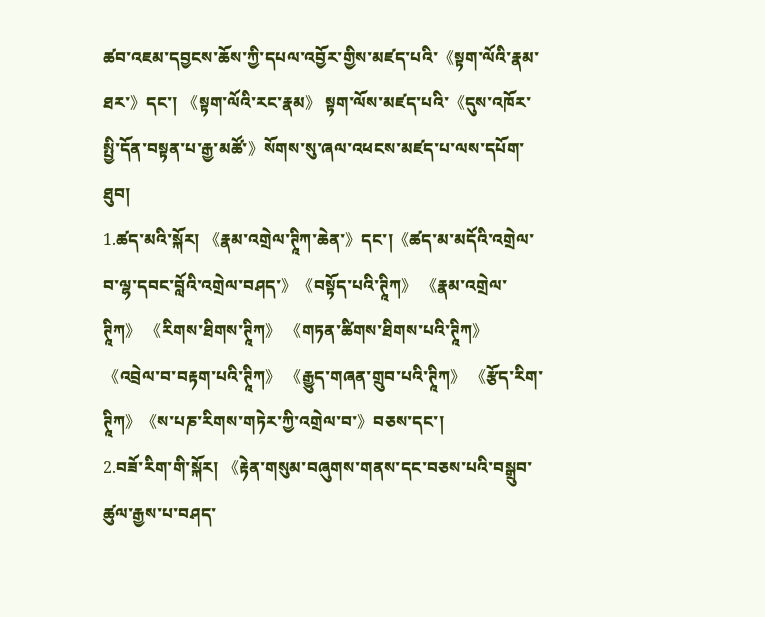ཚབ་འཇམ་དབྱངས་ཆོས་ཀྱི་དཔལ་འབྱོར་གྱིས་མཛད་པའི་《སྟག་ལོའི་རྣམ་ཐར་》དང་། 《སྟག་ལོའི་རང་རྣམ》 སྟག་ལོས་མཛད་པའི་《དུས་འཁོར་སྤྱི་དོན་བསྟན་པ་རྒྱ་མཚོ་》སོགས་སུ་ཞལ་འཕངས་མཛད་པ་ལས་དཔོག་ཐུབ།
1.ཚད་མའི་སྐོར། 《རྣམ་འགྲེལ་ཊཱིཀ་ཆེན་》དང་།《ཚད་མ་མདོའི་འགྲེལ་བ་ལྷ་དབང་བློའི་འགྲེལ་བཤད་》《བསྟོད་པའི་ཊཱིཀ》 《རྣམ་འགྲེལ་ཊཱིཀ》 《རིགས་ཐིགས་ཊཱིཀ》 《གཏན་ཚིགས་ཐིགས་པའི་ཊཱིཀ》 《འབྲེལ་བ་བརྟག་པའི་ཊཱིཀ》 《རྒྱུད་གཞན་གྲུབ་པའི་ཊཱིཀ》 《རྩོད་རིག་ཊཱིཀ》《ས་པཎ་རིགས་གཏེར་ཀྱི་འགྲེལ་བ་》བཅས་དང་།
2.བཟོ་རིག་གི་སྐོར། 《རྟེན་གསུམ་བཞུགས་གནས་དང་བཅས་པའི་བསྒྲུབ་ཚུལ་རྒྱས་པ་བཤད་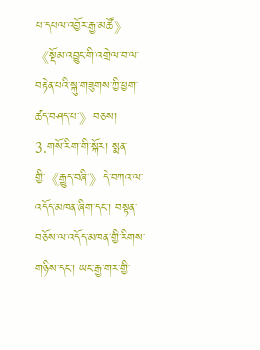པ་དཔལ་འབྱོར་རྒྱ་མཚོ》 《སྡོམ་འབྱུང་གི་འགྲེལ་བ་ལ་བརྟེན་པའི་སྐུ་གཟུགས་ཀྱི་ཕྱག་ཚད་བཤད་པ་》བཅས།
3.གསོ་རིག་གི་སྐོར། སྨན་གྱི་《རྒྱུད་བཞི་》དེ་བཀའ་ལ་འདོད་མཁན་ཞིག་དང་། བསྟན་བཅོས་ལ་འདོད་མཁན་གྱི་རིགས་གཉིས་དང་། ཡང་རྒྱ་གར་གྱི་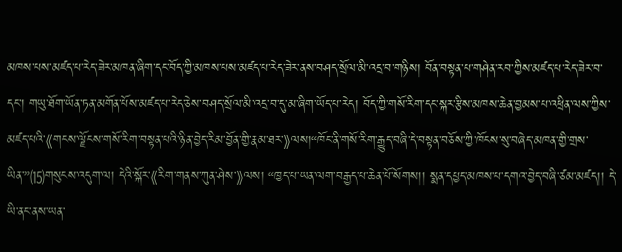མཁས་པས་མཛད་པ་རེད་ཟེར་མཁན་ཞིག་དང་བོད་ཀྱི་མཁས་པས་མཛད་པ་རེད་ཟེར་ནས་བཤད་སྲོལ་མི་འདྲ་བ་གཉིས། བོན་བསྟན་པ་གཤེན་རབ་ཀྱིས་མཛད་པ་རེད་ཟེར་བ་དང་། གཡུ་ཐོག་ཡོན་ཏན་མགོན་པོས་མཛད་པ་རེད་ཅེས་བཤད་སྲོལ་མི་འདྲ་བ་དུ་མ་ཞིག་ཡོད་པ་རེད། བོད་ཀྱི་གསོ་རིག་དང་སྐར་རྩིས་མཁས་ཆེན་བྱམས་པ་འཕྲིན་ལས་ཀྱིས་མཛད་པའི་《གངས་ལྗོངས་གསོ་རིག་བསྟན་པའི་ཉིན་བྱེད་རིམ་བྱོན་གྱི་རྣམ་ཐར་》ལས།“ཁོང་ནི་གསོ་རིག་རྒྱུད་བཞི་དེ་བསྟན་བཅོས་ཀྱི་ཁོངས་སུ་བཞེད་མཁན་གྱི་གྲས་ཡིན་”⒂གསུངས་འདུག་ལ། དེའི་སྐོར་《རིག་གནས་ཀུན་ཤེས་》ལས། “ཁྱད་པ་ཡན་ལག་བརྒྱད་པ་ཆེན་པོ་སོགས།། སྨན་དཔྱད་མཁས་པ་དགའ་བྱེད་བཞི་ཙམ་མཛད།། དེ་ཡི་ནང་ནས་ཡན་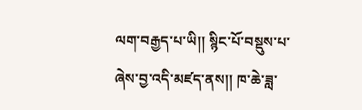ལག་བརྒྱད་པ་ཡི།། སྙིང་པོ་བསྡུས་པ་ཞེས་བྱ་འདི་མཛད་ནས།། ཁ་ཆེ་ཟླ་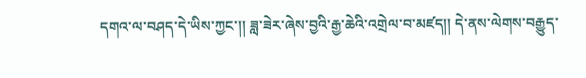དགའ་ལ་བཤད་དེ་ཡིས་ཀྱང་།། ཟླ་ཟེར་ཞེས་བྱའི་རྒྱ་ཆེའི་འགྲེལ་བ་མཛད།། དེ་ནས་ལེགས་བརྒྱུད་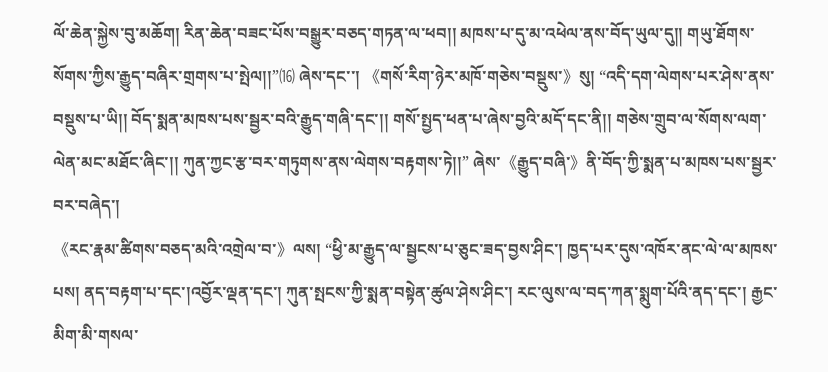ལོ་ཆེན་སྐྱེས་བུ་མཆོག། རིན་ཆེན་བཟང་པོས་བསྒྱུར་བཅད་གཏན་ལ་ཕབ།། མཁས་པ་དུ་མ་འཕེལ་ནས་བོད་ཡུལ་དུ།། གཡུ་ཐོགས་སོགས་ཀྱིས་རྒྱུད་བཞིར་གྲགས་པ་སྤེལ།།”⒃ ཞེས་དང་་། 《གསོ་རིག་ཉེར་མཁོ་གཅེས་བསྡུས་》སུ། “འདི་དག་ལེགས་པར་ཤེས་ནས་བསྡུས་པ་ཡི།། བོད་སྨན་མཁས་པས་སྦྱར་བའི་རྒྱུད་གཞི་དང་།། གསོ་སྤྱད་ཕན་པ་ཞེས་བྱའི་མདོ་དང་ནི།། གཅེས་གྲུབ་ལ་སོགས་ལག་ལེན་མང་མཐོང་ཞིང་།། ཀུན་ཀྱང་རྩ་བར་གཏུགས་ནས་ལེགས་བརྟགས་ཏེ།།” ཞེས་《རྒྱུད་བཞི་》ནི་བོད་ཀྱི་སྨན་པ་མཁས་པས་སྦྱར་བར་བཞེད་།
《རང་རྣམ་ཚིགས་བཅད་མའི་འགྲེལ་བ་》ལས། “ཕྱི་མ་རྒྱུད་ལ་སྦྱངས་པ་ཅུང་ཟད་བྱས་ཤིང་། ཁྱད་པར་དུས་འཁོར་ནང་ལེ་ལ་མཁས་པས། ནད་བརྟག་པ་དང་།འབྱོར་ལྡན་དང་། ཀུན་སྤངས་ཀྱི་སྨན་བསྟེན་ཚུལ་ཤེས་ཤིང་། རང་ལུས་ལ་བད་ཀན་སྨུག་པོའི་ནད་དང་། རྒྱང་མིག་མི་གསལ་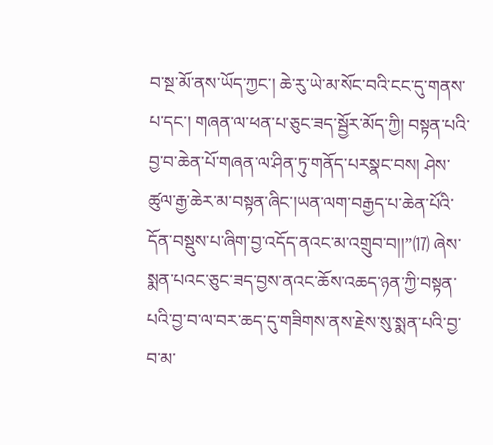བ་སྔ་མོ་ནས་ཡོད་ཀྱང་། ཆེ་རུ་ཡེ་མ་སོང་བའི་ངང་དུ་གནས་པ་དང་། གཞན་ལ་ཕན་པ་ཅུང་ཟད་སྦྱོར་མོད་ཀྱི། བསྟན་པའི་བྱ་བ་ཆེན་པོ་གཞན་ལ་ཤིན་ཏུ་གནོད་པརསྣང་བས། ཤེས་ཚུལ་རྒྱ་ཆེར་མ་བསྟན་ཞིང་།ཡན་ལག་བརྒྱད་པ་ཆེན་པོའི་དོན་བསྡུས་པ་ཞིག་བྱ་འདོད་ནའང་མ་འགྲུབ་བ།།”⒄ ཞེས་སྨན་པའང་ཅུང་ཟད་བྱས་ནའང་ཆོས་འཆད་ཉན་ཀྱི་བསྟན་པའི་བྱ་བ་ལ་བར་ཆད་དུ་གཟིགས་ནས་རྗེས་སུ་སྨན་པའི་བྱ་བ་མ་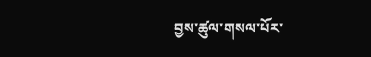བྱས་ཚུལ་གསལ་པོར་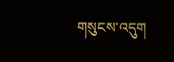གསུངས་འདུག